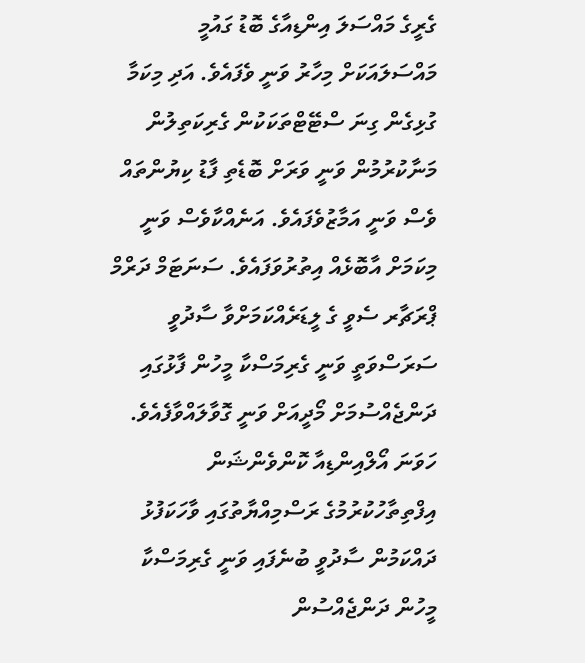ގެރީގެ މައްސަލަ އިންޑިއާގެ ބޮޑު ގައުމީ މައްސަލައަކަށް މިހާރު ވަނީ ވެފައެވެ. އަދި މިކަމާ ގުޅިގެން ގިނަ ސްޓޭޓްތަކަކުން ގެރިކަތިލުން މަނާކުރުމުން ވަނީ ވަރަށް ބޮޑެތި ފާޑު ކިޔުންތައް ވެސް ވަނީ އަމާޒުވެފައެވެ. އަނެއްކާވެސް ވަނީ މިކަމަށް އާބޮޅެއް އިތުރުވަފައެވެ. ސަނަޓަމް ދަރްމް ޕްރަޗާރ ސެވީ ގެ ލީޑަރެއްކަމަށްވާ ސާދުވީ ސަރަސްވަތީ ވަނީ ގެރިމަސްކާ މީހުން ފާޅުގައި ދަންޖެއްސުމަށް މޯދީއަށް ވަނީ ގޮވާލައްވާފެއެވެ.
ހަވަނަ އޯލްއިންޑިއާ ކޮންވެންޝަން އިފްތިތާހުކުރުމުގެ ރަސްމިއްޔާތުގައި ވާހަކަފުޅު ދައްކަމުން ސާދުވީ ބުނެފައި ވަނީ ގެރިމަސްކާ މީހުން ދަންޖެއްސުން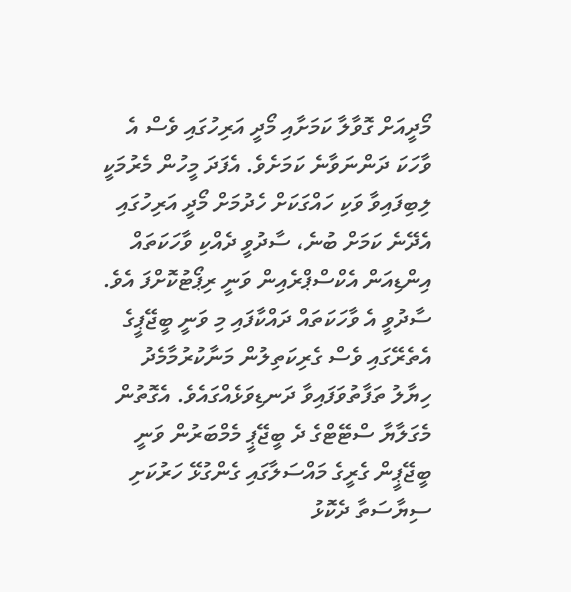މޯދީއަށް ގޮވާލާ ކަމަށާއި މޯދީ އަރިހުގައި ވެސް އެ ވާހަކަ ދަންނަވާނެ ކަމަށެވެ. އެފަދަ މީހުން މެރުމަކީ ލިބިފައިވާ ވަކި ހައްގަކަށް ހެދުމަށް މޯދީ އަރިހުގައި އެދޭނެ ކަމަށް ބުނެ، ސާދުވީ ދެއްކި ވާހަކަތައް އިންޑިއަން އެކްސްޕްރެއިން ވަނީ ރިޕޯޓުކޮށްފަ އެވެ.
ސާދުވީ އެ ވާހަކަތައް ދައްކާފައި މި ވަނީ ބީޖޭޕީގެ އެތެރޭގައި ވެސް ގެރިކަތިލުން މަނާކުރުމާމެދު ހިޔާލު ތަފާތުވަފައިވާ ދަނޑިވަޅެއްގައެވެ. އެގޮތުން މެގަލާޔާ ސްޓޭޓްގެ ދެ ބީޖޭޕީ މެމްބަރުން ވަނީ ބީޖޭޕީން ގެރީގެ މައްސަލާގައި ގެންގުޅޭ ހަރުކަށި ސިޔާސަތާ ދެކޮޅު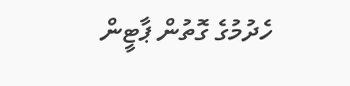ހެދުމުގެ ގޮތުން ޕާޓީން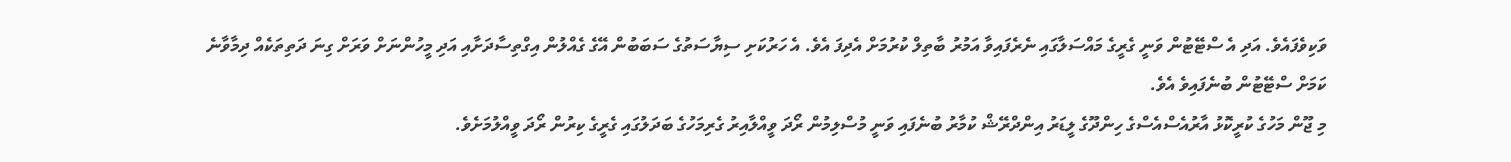ވަކިވެފައެވެ. އަދި އެ ސްޓޭޓުން ވަނީ ގެރީގެ މައްސަލާގައި ނެރެފައިވާ އަމުރު ބާތިލް ކުރުމަށް އެދިފަ އެވެ. އެ ހަރުކަށި ސިޔާސަތުގެ ސަބަބުން އޭގެ ގެއްލުން އިގްތިސާދަށާއި އަދި މީހުންނަށް ވަރަށް ގިނަ ދަތިތަކެއް ދިމާވާނެ ކަމަށް ސްޓޭޓުން ބުނެފައިވެ އެވެ.
މި ޖޫން މަހުގެ ކުރީކޮޅު އާރުއެސްއެސްގެ ހިންދޫގެ ލީޑަރު އިންދްރޭޝް ކުމާރު ބުނެފައި ވަނީ މުސްލިމުން ރޯދަ ވީއްލާއިރު ގެރިމަހުގެ ބަދަލުގައި ގެރީގެ ކިރުން ރޯދަ ވީއްލުމަށެވެ.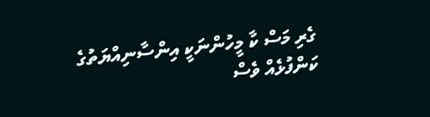ގެރި މަސް ކާ މީހުންނަކީ އިންސާނިއްޔަތުގެ ކަންފުޅެއް ވެސް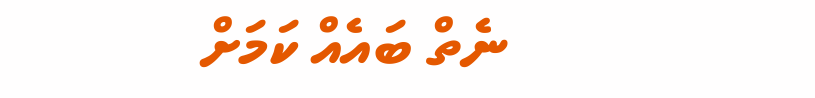ނެތް ބައެއް ކަމަށް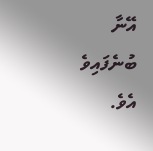އޭނާ ބުނެފައިވެ އެވެ.